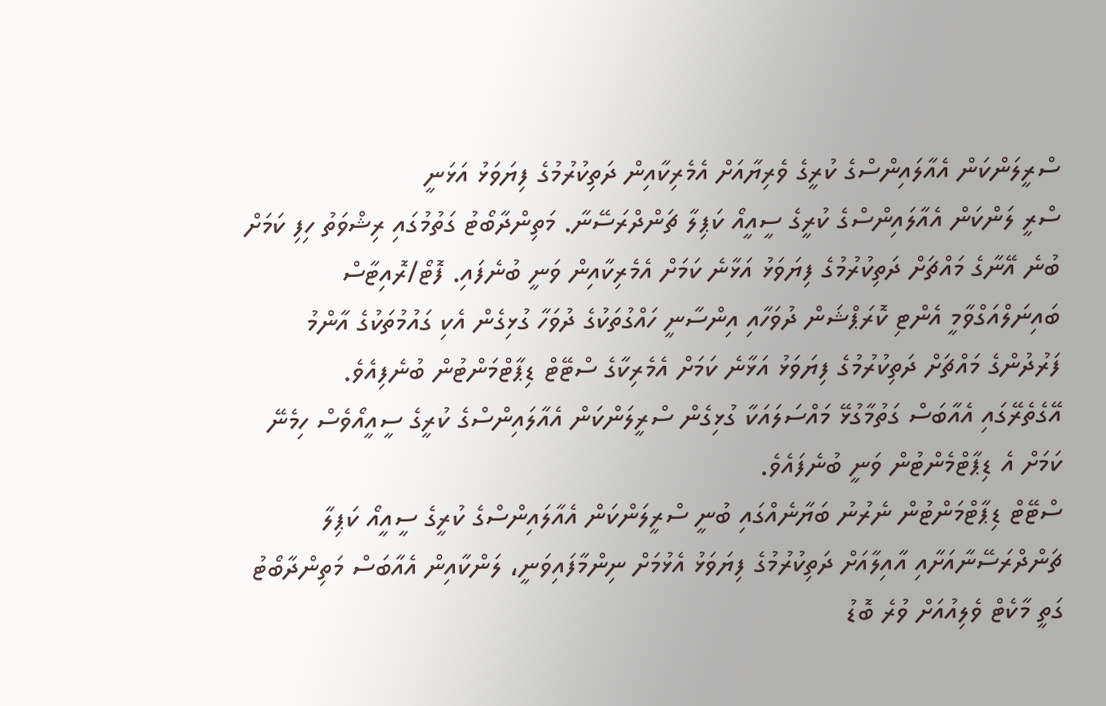ސްރީލަންކަން އެއާލައިންސްގެ ކުރީގެ ވެރިޔާއަށް އެމެރިކާއިން ދަތިކުރުމުގެ ފިޔަވަޅު އަޅަނީ
ސްރީ ލަންކަން އެއާލައިންސްގެ ކުރީގެ ސީއީއޯ ކަޕިލާ ޗަންދްރަސޭނާ. މަތިންދާބޯޓު ގަތުމުގައި ރިޝްވަތު ހިފި ކަމަށް ބުނެ އޭނާގެ މައްޗަށް ދަތިކުރުމުގެ ފިޔަވަޅު އަޅާނެ ކަމަށް އެމެރިކާއިން ވަނީ ބުނެފައި. ފޮޓޯ/ރޮއިޓާސް
ބައިނަލްއަގްވާމީ އެންޓި ކޮރަޕްޝަން ދުވަހާއި އިންސާނީ ހައްގުތަކުގެ ދުވަހާ ގުޅިގެން އެކި ގައުމުތަކުގެ އާންމު ފަރުދުންގެ މައްޗަށް ދަތިކުރުމުގެ ފިޔަވަޅު އަޅާނެ ކަމަށް އެމެރިކާގެ ސްޓޭޓް ޑިޕާޓްމަންޓުން ބުނެފިއެވެ.
އޭގެތެރޭގައި އެއާބަސް ގަތުމާގުޅޭ މައްސަލައަކާ ގުޅިގެން ސްރީލަންކަން އެއާލައިންސްގެ ކުރީގެ ސީއީއޯވެސް ހިމެނޭ ކަމަށް އެ ޑިޕާޓްމެންޓުން ވަނީ ބުނެފައެވެ.
ސްޓޭޓް ޑިޕާޓްމަންޓުން ނެރުނު ބަޔާނެއްގައި ބުނީ ސްރީލަންކަން އެއާލައިންސްގެ ކުރީގެ ސީއީއޯ ކަޕިލާ ޗަންދްރަސޭނާއަށާއި އާއިލާއަށް ދަތިކުރުމުގެ ފިޔަވަޅު އެޅުމަށް ނިންމާފައިވަނީ، ލަންކާއިން އެއާބަސް މަތިންދާބޯޓު ގަތީ މާކެޓް ވެލިއުއަށް ވުރެ ބޮޑު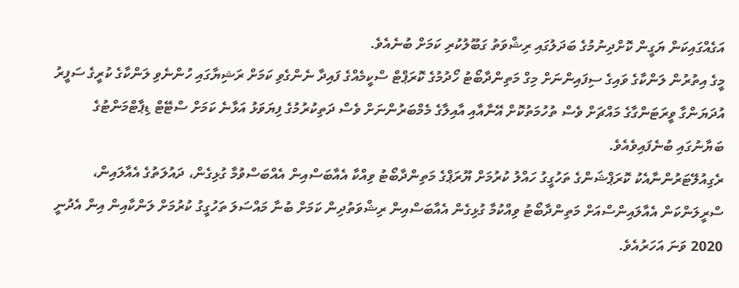އަގެއްގައިކަން ޔަގީން ކޮށްދިނުމުގެ ބަދަލުގައި ރިޝްވަތު ގަބޫލުކުރި ކަމަށް ބުނެއެވެ.
މީގެ އިތުރުން ލަންކާގެ ވައިގެ ސިފައިންނަށް މިގް މަތިންދާބޯޓު ހޯދުމުގެ ކޮރަޕްޓް ސްކީމެއްގެ ފައިދާ ނެންގެވި ކަމަށް ރަޝިޔާގައި ހުންނެވި ލަންކާގެ ކުރީގެ ސަފީރު އުދަޔަންގާ ވީރަޓަންގާގެ މައްޗަށް ވެސް ތުހުމަތުކޮށް އޭނާއާއި އާއިލާގެ މެމްބަރުންނަށް ވެސް ދަތިކުރުމުގެ ފިޔަވަޅު އަޅާނެ ކަމަށް ސްޓޭޓް ޑިޕާޓްމަންޓުގެ ބަޔާނުގައި ބުނެފައިވެއެވެ.
ރެގިއުލޭޓަރުންނާއެކު ކޮރަޕްޝަންގެ ތަހުގީގު ހައްލު ކުރުމަށް ޔޫރަޕްގެ މަތިންދާބޯޓު ވިއްކާ އެއާބަސްއިން އެއްބަސްވުމާ ގުޅިގެން، ދައުލަތުގެ އެއާލައިން، ސްރީލަންކަން އެއާލައިންސްއަށް މަތިންދާބޯޓު ވިއްކުމާ ގުޅިގެން އެއާބަސްއިން ރިޝްވަތުދިން ކަމަށް ބުނާ މައްސަލަ ތަހުގީގު ކުރުމަށް ލަންކާއިން އިން އެދުނީ 2020 ވަނަ އަހަރުއެވެ.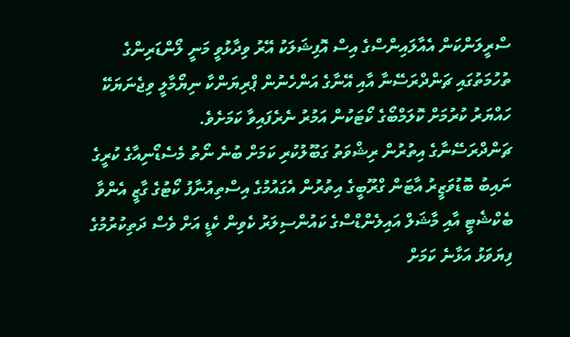ސްރީލަންކަން އެއާލައިންސްގެ އިސް އޮފިޝަލަކު އޭރު ވިދާޅުވީ މަނީ ލޯންޑަރިންގެ ތުހުމަތުގައި ޗަންދްރަސޭނާ އާއި އޭނާގެ އަންހެނުން ޕްރިޔަންކާ ނިޔޯމާލީ ވިޖެނަޔަކޭ ހައްޔަރު ކުރުމަށް ކޮލަމްބޯގެ ކޯޓަކުން އަމުރު ނެރެފައިވާ ކަމަށެވެ.
ޗަންދްރަސޭނާގެ އިތުރުން ރިޝްވަތު ގަބޫލުކުރި ކަމަށް ބުނެ ނޯތު މެސެޑޯނިއާގެ ކުރީގެ ނައިބު ބޮޑުވަޒީރު އާޓަން ގްރޫބީގެ އިތުރުން އެގައުމުގެ އިސްތިއުނާފު ކޯޓުގެ ގާޒީ އެންވާ ބެކްޝެޓީ އާއި މާޝަލް އައިލެންޑްސްގެ ކައުންސިލަރު ކެވިން ކެޑީ އަށް ވެސް ދަތިކުރުމުގެ ފިޔަވަޅު އަޅާނެ ކަމަށް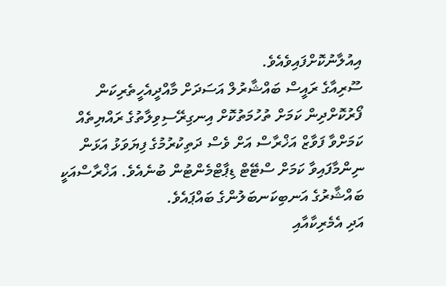އިއުލާނުކޮށްފައިވެއެވެ.
ސޫރިއާގެ ރައީސް ބައްޝާރުލް އަސަދަށް މާއްދީއެހީތެރިކަން ފޯރުކޮށްދިން ކަމަށް ތުހުމަތުކޮށް އިނގިރޭސިވިލާތުގެ ރައްޔިތެއް ކަމަށްވާ ފަވާޒް އަޚްރާސް އަށް ވެސް ދަތިކުރުމުގެ ފިޔަވަޅު އަޅަން ނިންމާފައިވާ ކަމަށް ސްޓޭޓް ޑިޕާޓްމެންޓުން ބުނެއެވެ. އަޚްރާސްއަކީ ބައްޝާރުގެ އަނބިކަނބަލުންގެ ބައްޕައެވެ.
އަދި އެމެރިކާއާއި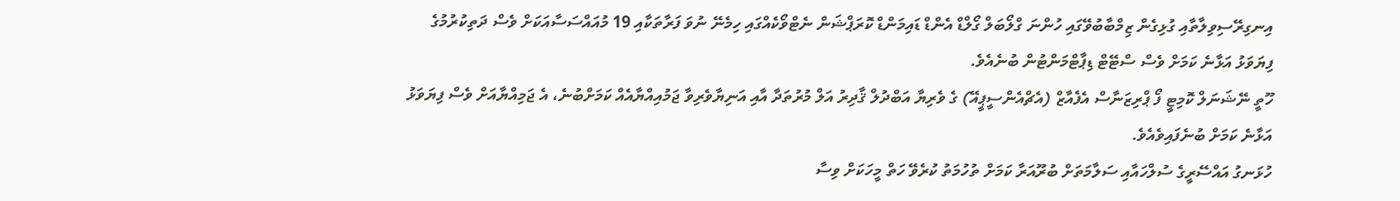އިނގިރޭސިވިލާތާއި ގުޅިގެން ޒިމްބާބުވޭގައި ހުންނަ ގްލޯބަލް ގޯލްޑް އެންޑް ޑައިމަންޑް ކޮރަޕްޝަން ނެޓްވޯކެއްގައި ހިމެނޭ ނުވަ ފަރާތަކާއި 19 މުއައްސަސާއަކަށް ވެސް ދަތިކުރުމުގެ ފިޔަވަޅު އަޅާނެ ކަމަށް ވެސް ސްޓޭޓް ޑިޕާޓްމަންޓުން ބުނެއެވެ.
ހޫތީ ނޭޝަނަލް ކޮމިޓީ ފޯ ޕްރިޒަނާސް އެފެއާޒް (އެޗްއެންސީޕީއޭ) ގެ ވެރިޔާ އަބްދުލް ޤާދިރު އަލް މުރުތަދާ އާއި އަނިޔާވެރިވާ ޖަމުއިއްޔާއެއް ކަމަށްބުނެ، އެ ޖަމިއްޔާއަށް ވެސް ފިޔަވަޅު އަޅާނެ ކަމަށް ބުނެފައިވެއެވެ.
ހުޅަނގު އައްސޭރީގެ ސުލްހައާއި ސަލާމަތަށް ބުރޫއަރާ ކަމަށް ތުހުމަތު ކުރެވޭ ހަތް މީހަކަށް ވިސާ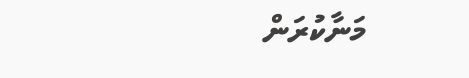މަނާކުރަން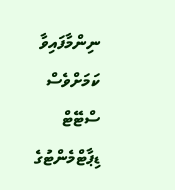ނިންމާފައިވާ ކަމަށްވެސް ސްޓޭޓް ޑިޕާޓްމެންޓުގެ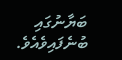ބަޔާނުގައި ބުނެފައިވެއެވެ.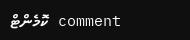comment ކޮމެންޓް